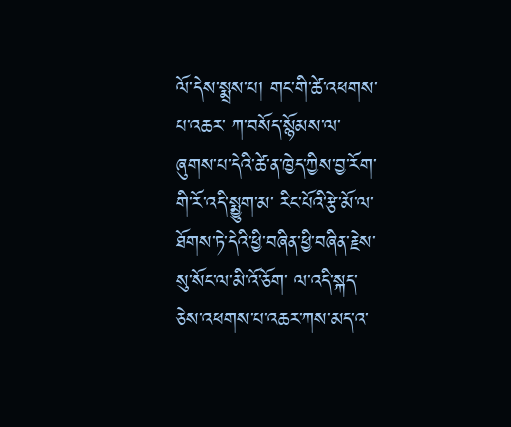ལོ་དེས་སྨྲས་པ། གང་གི་ཚེ་འཕགས་པ་འཆར་ ཀ་བསོད་སྙོམས་ལ་ཞུགས་པ་དེའི་ཚེ་ན་ཁྱེད་ཀྱིས་བྱ་རོག་གི་རོ་འདི་སྨྱུག་མ་ རིང་པོའི་རྩེ་མོ་ལ་ཐོགས་ཏེ་དེའི་ཕྱི་བཞིན་ཕྱི་བཞིན་རྗེས་སུ་སོང་ལ་མི་འོ་ཅོག་ ལ་འདི་སྐད་ཅེས་འཕགས་པ་འཆར་ཀས་མད་འ་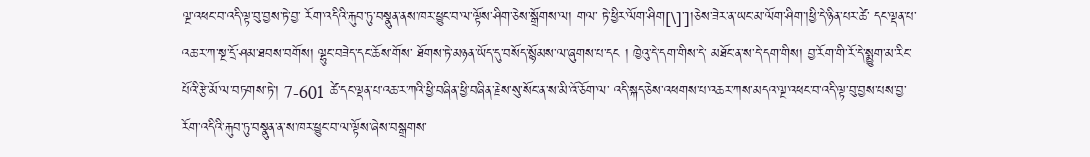ལྔ་འཕང་བ་འདི་ལྟ་བུ་བྱས་ཏེ་བྱ་ རོག་འདིའི་རྐུབ་ཏུ་བསྣུན་ནས་ཁར་ཕྱུང་བ་ལ་ལྟོས་ཤིག་ཅེས་སྒྲོགས་ལ། གལ་ ཏེ་ཕྱིར་ལོག་ཤིག[\]་]།ཅེས་ཟེར་ན་ཡང་མ་ལོག་ཤིག་།ཕྱི་དེ་ཉིན་པར་ཚེ་ དང་ལྡན་པ་འཆ་ར་ཀ་སྔ་དྲོ་ཤམ་ཐབས་བགོས། ལྷུང་བཟེད་དང་ཆོས་གོས་ ཐོགས་ཏེ་མཉན་ཡོད་དུ་བསོད་སྙོམས་ལ་ཞུགས་པ་དང ། ཁྱེའུ་དེ་དག་གིས་དེ་ མཐོང་ན་ས་དེ་དག་གིས། བྱ་རོག་གི་རོ་དེ་སྨྱུག་མ་རིང་པོའི་རྩེ་མོ་ལ་བཏགས་ཏེ་། 7-601 ཚེ་དང་ལྡན་པ་འཆ་ར་ཀའི་ཕྱི་བཞིན་ཕྱི་བཞིན་རྗེས་སུ་སོང་ན་ས་མི་འོ་ཅོག་ལ་ འདི་སྐད་ཅེས་འཕགས་པ་འཆར་ཀས་མདའ་ལྔ་འཕང་བ་འདི་ལྟ་བུ་བྱས་པས་བྱ་ རོག་འདིའི་རྐུབ་ཏུ་བསྣུན་ན་ས་ཁར་ཕྱུང་བ་ལ་ལྟོས་ཞེས་བསྒྲགས་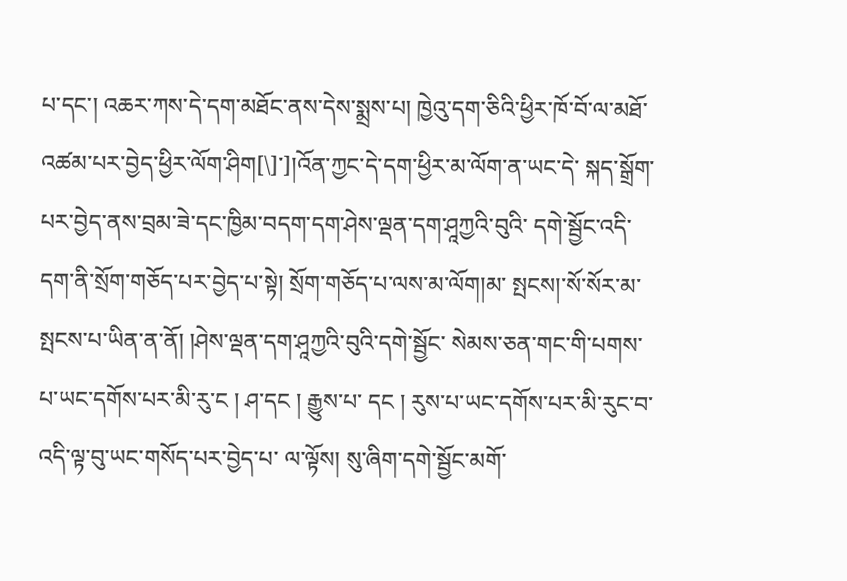པ་དང་། འཆར་ཀས་དེ་དག་མཐོང་ནས་དེས་སྨྲས་པ། ཁྱེའུ་དག་ཅིའི་ཕྱིར་ཁོ་བོ་ལ་མཐོ་ འཚམ་པར་བྱེད་ཕྱིར་ལོག་ཤིག[\]་]།འོན་ཀྱང་དེ་དག་ཕྱིར་མ་ལོག་ན་ཡང་དེ་ སྐད་སྒྲོག་པར་བྱེད་ནས་བྲམ་ཟེ་དང་ཁྱིམ་བདག་དག་ཤེས་ལྡན་དག་ཤཱཀྱའི་བུའི་ དགེ་སྦྱོང་འདི་དག་ནི་སྲོག་གཅོད་པར་བྱེད་པ་སྟེ། སྲོག་གཅོད་པ་ལས་མ་ལོག།མ་ སྤངས།་སོ་སོར་མ་སྤངས་པ་ཡིན་ན་ནོ། །ཤེས་ལྡན་དག་ཤཱཀྱའི་བུའི་དགེ་སྦྱོང་ སེམས་ཅན་གང་གི་པགས་པ་ཡང་དགོས་པར་མི་རུ་ང ། ཤ་དང ། རྒྱུས་པ་ དང ། རུས་པ་ཡང་དགོས་པར་མི་རུང་བ་འདི་ལྟ་བུ་ཡང་གསོད་པར་བྱེད་པ་ ལ་ལྟོས། སུ་ཞིག་དགེ་སྦྱོང་མགོ་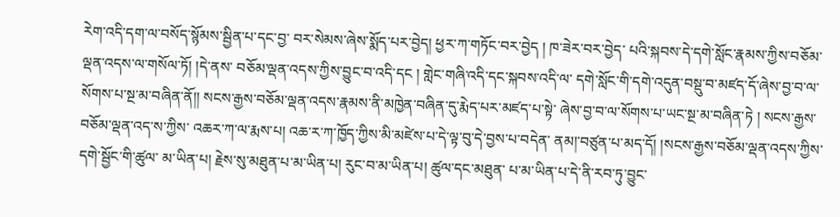རེག་འདི་དག་ལ་བསོད་སྙོམས་སྦྱིན་པ་དང་བྱ་ བར་སེམས་ཞེས་སྨོད་པར་བྱེད། ཕྱར་ཀ་གཏོང་བར་བྱེད ། ཁ་ཟེར་བར་བྱེད་ པའི་སྐབས་དེ་དགེ་སློང་རྣམས་ཀྱིས་བཅོམ་ལྡན་འདས་ལ་གསོལ་ཏོ། །དེ་ནས་ བཅོམ་ལྡན་འདས་ཀྱིས་བྱུང་བ་འདི་དང ། གླེང་གཞི་འདི་དང་སྐབས་འདི་ལ་ དགེ་སློང་གི་དགེ་འདུན་བསྡུ་བ་མཛད་དོ་ཞེས་བྱ་བ་ལ་སོགས་པ་སྔ་མ་བཞིན་ནོ།། སངས་རྒྱས་བཅོམ་ལྡན་འདས་རྣམས་ནི་མཁྱེན་བཞིན་དུ་རྨེད་པར་མཛད་པ་སྟེ་ ཞེས་བྱ་བ་ལ་སོགས་པ་ཡང་སྔ་མ་བཞིན་ཏེ ། སངས་རྒྱས་བཅོམ་ལྡན་འད་ས་ཀྱིས་ འཆར་ཀ་ལ་རྨས་པ། འཆ་ར་ཀ་ཁྱོད་ཀྱིས་མི་མཛེས་པ་དེ་ལྟ་བུ་དེ་བྱས་པ་བདེན་ ནམ།་བཙུན་པ་མད་དོ། །སངས་རྒྱས་བཅོམ་ལྡན་འདས་ཀྱིས་དགེ་སྦྱོང་གི་ཚུལ་ མ་ཡིན་པ། རྗེས་སུ་མཐུན་པ་མ་ཡིན་པ། རུང་བ་མ་ཡིན་པ། ཚུལ་དང་མཐུན་ པ་མ་ཡིན་པ་དེ་ནི་རབ་ཏུ་བྱུང་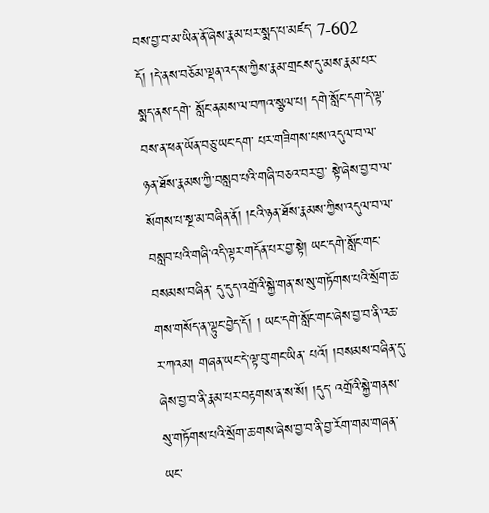བས་བྱ་བ་མ་ཡིན་ནོ་ཞེས་རྣམ་པར་སྨད་པ་མཛད་ 7-602 དོ། །དེ་ནས་བཅོམ་ལྡན་འད་ས་ཀྱིས་རྣམ་གྲངས་དུ་མས་རྣམ་པར་སྨད་ནས་དགེ་ སློང་ནམས་ལ་བཀའ་སྩལ་པ། དགེ་སློང་དག་དེ་ལྟ་བས་ན་ཕན་ཡོན་བཅུ་ཡང་དག་ པར་གཟིགས་པས་འདུལ་བ་ལ་ཉན་ཐོས་རྣམས་ཀྱི་བསླབ་པའི་གཞི་བཅའ་བར་བྱ་ སྟེ་ཞེས་བྱ་བ་ལ་སོགས་པ་སྔ་མ་བཞིན་ནོ། །ངའི་ཉན་ཐོས་རྣམས་ཀྱིས་འདུལ་བ་ལ་ བསླབ་པའི་གཞི་འདི་ལྟར་གདོན་པར་བྱ་སྟེ། ཡང་དགེ་སློང་གང་བསམས་བཞིན་ དུ་དུད་འགྲོའི་སྐྱེ་གན་ས་སུ་གཏོགས་པའི་སྲོག་ཆ་གས་གསོད་ན་ལྟུང་བྱེད་དོ། ། ཡང་དགེ་སློང་གང་ཞེས་བྱ་བ་ནི་འཆ་ར་ཀའམ། གཞན་ཡང་དེ་ལྟ་བུ་གང་ཡིན་ པའོ། །བསམས་བཞིན་དུ་ཞེས་བྱ་བ་ནི་རྣམ་པར་བརྟགས་ན་ས་སོ། །དུད་ འགྲོའི་སྐྱེ་གནས་སུ་གཏོགས་པའི་སྲོག་ཆ་གས་ཞེས་བྱ་བ་ནི་བྱ་རོག་གམ་གཞན་ ཡང་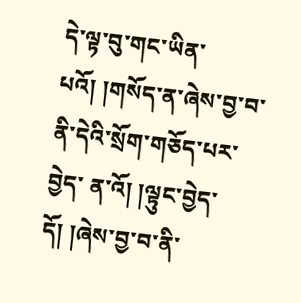དེ་ལྟ་བུ་གང་ཡིན་པའོ། །གསོད་ན་ཞེས་བྱ་བ་ནི་དེའི་སྲོག་གཅོད་པར་བྱེད་ ན་འོ། །ལྟུང་བྱེད་དོ། །ཞེས་བྱ་བ་ནི་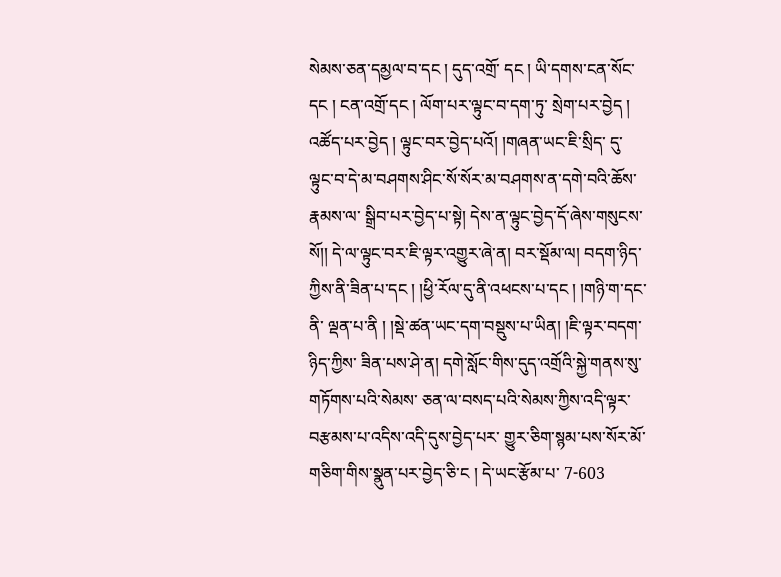སེམས་ཅན་དམྱལ་བ་དང ། དུད་འགྲོ་ དང ། ཡི་དགས་ངན་སོང་དང ། ངན་འགྲོ་དང ། ལོག་པར་ལྟུང་བ་དག་ཏུ་ སྲེག་པར་བྱེད ། འཚོད་པར་བྱེད ། ལྟུང་བར་བྱེད་པའོ། །གཞན་ཡང་ཇི་སྲིད་ དུ་ལྟུང་བ་དེ་མ་བཤགས་ཤིང་སོ་སོར་མ་བཤགས་ན་དགེ་བའི་ཆོས་རྣམས་ལ་ སྒྲིབ་པར་བྱེད་པ་སྟེ། དེས་ན་ལྟུང་བྱེད་དོ་ཞེས་གསུངས་སོ།། དེ་ལ་ལྟུང་བར་ཇི་ལྟར་འགྱུར་ཞེ་ན། བར་སྡོམ་ལ། བདག་ཉིད་ ཀྱིས་ནི་ཟིན་པ་དང ། །ཕྱི་རོལ་དུ་ནི་འཕངས་པ་དང ། །གཉི་ག་དང་ནི་ ལྡན་པ་ནི ། །སྡེ་ཚན་ཡང་དག་བསྡུས་པ་ཡིན། །ཇི་ལྟར་བདག་ཉིད་ཀྱིས་ ཟིན་པས་ཤེ་ན། དགེ་སློང་གིས་དུད་འགྲོའི་སྐྱེ་གནས་སུ་གཏོགས་པའི་སེམས་ ཅན་ལ་བསད་པའི་སེམས་ཀྱིས་འདི་ལྟར་བརྩམས་པ་འདིས་འདི་དུས་བྱེད་པར་ གྱུར་ཅིག་སྙམ་པས་སོར་མོ་གཅིག་གིས་སྣུན་པར་བྱེད་ཅི་ང ། དེ་ཡང་རྩོམ་པ་ 7-603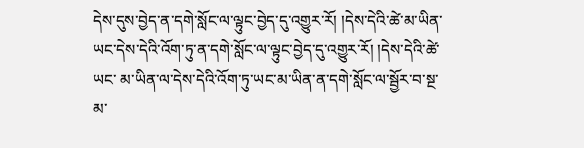དེས་དུས་བྱེད་ན་དགེ་སློང་ལ་ལྟུང་བྱེད་དུ་འགྱུར་རོ། །དེས་དེའི་ཚེ་མ་ཡིན་ ཡང་དེས་དེའི་འོག་ཏུ་ན་དགེ་སློང་ལ་ལྟུང་བྱེད་དུ་འགྱུར་རོ། །དེས་དེའི་ཚེ་ཡང་ མ་ཡིན་ལ་དེས་དེའི་འོག་ཏུ་ཡང་མ་ཡིན་ན་དགེ་སློང་ལ་སྦྱོར་བ་སྔ་མ་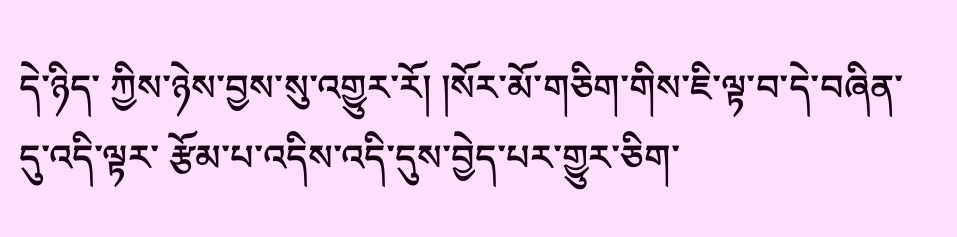དེ་ཉིད་ ཀྱིས་ཉེས་བྱས་སུ་འགྱུར་རོ། །སོར་མོ་གཅིག་གིས་ཇི་ལྟ་བ་དེ་བཞིན་དུ་འདི་ལྟར་ རྩོམ་པ་འདིས་འདི་དུས་བྱེད་པར་གྱུར་ཅིག་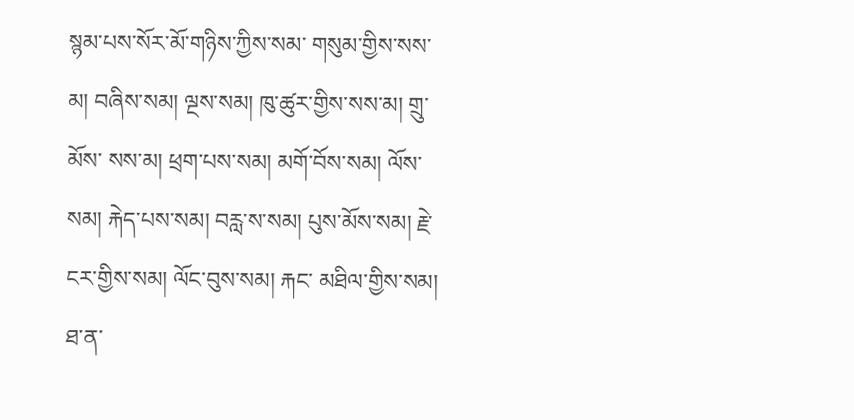སྙམ་པས་སོར་མོ་གཉིས་ཀྱིས་སམ་ གསུམ་གྱིས་སས་མ། བཞིས་སམ། ལྔས་སམ། ཁུ་ཚུར་གྱིས་སས་མ། གྲུ་མོས་ སས་མ། ཕྲག་པས་སམ། མགོ་བོས་སམ། ལོས་སམ། རྐེད་པས་སམ། བརླ་ས་སམ། པུས་མོས་སམ། རྗེ་ངར་གྱིས་སམ། ལོང་བུས་སམ། རྐང་ མཐིལ་གྱིས་སམ། ཐ་ན་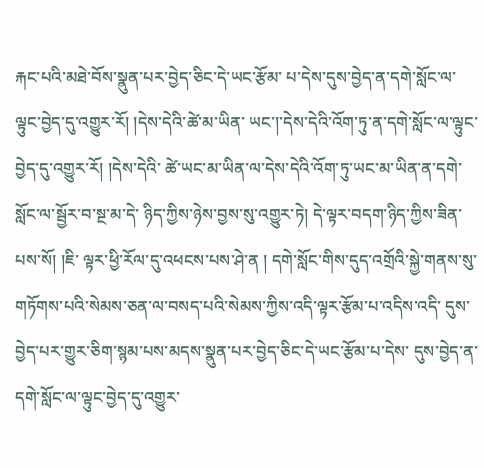རྐང་པའི་མཐེ་བོས་སྣུན་པར་བྱེད་ཅིང་དེ་ཡང་རྩོམ་ པ་དེས་དུས་བྱེད་ན་དགེ་སློང་ལ་ལྟུང་བྱེད་དུ་འགྱུར་རོ། །དེས་དེའི་ཚེ་མ་ཡིན་ ཡང་།་དེས་དེའི་འོག་ཏུ་ན་དགེ་སློང་ལ་ལྟུང་བྱེད་དུ་འགྱུར་རོ། །དེས་དེའི་ ཚེ་ཡང་མ་ཡིན་ལ་དེས་དེའི་འོག་ཏུ་ཡང་མ་ཡིན་ན་དགེ་སློང་ལ་སྦྱོར་བ་སྔ་མ་དེ་ ཉིད་ཀྱིས་ཉེས་བྱས་སུ་འགྱུར་ཏེ། དེ་ལྟར་བདག་ཉིད་ཀྱིས་ཟིན་པས་སོ། །ཇི་ ལྟར་ཕྱི་རོལ་དུ་འཕངས་པས་ཤེ་ན ། དགེ་སློང་གིས་དུད་འགྲོའི་སྐྱེ་གནས་སུ་ གཏོགས་པའི་སེམས་ཅན་ལ་བསད་པའི་སེམས་ཀྱིས་འདི་ལྟར་རྩོམ་པ་འདིས་འདི་ དུས་བྱེད་པར་གྱུར་ཅིག་སྙམ་པས་མདས་སྣུན་པར་བྱེད་ཅིང་དེ་ཡང་རྩོམ་པ་དེས་ དུས་བྱེད་ན་དགེ་སློང་ལ་ལྟུང་བྱེད་དུ་འགྱུར་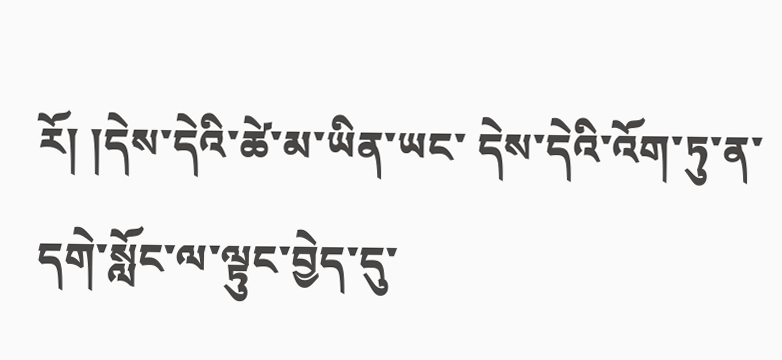རོ། །དེས་དེའི་ཚེ་མ་ཡིན་ཡང་ དེས་དེའི་འོག་ཏུ་ན་དགེ་སློང་ལ་ལྟུང་བྱེད་དུ་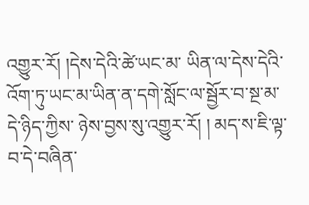འགྱུར་རོ། །དེས་དེའི་ཚེ་ཡང་མ་ ཡིན་ལ་དེས་དེའི་འོག་ཏུ་ཡང་མ་ཡིན་ན་དགེ་སློང་ལ་སྦྱོར་བ་སྔ་མ་དེ་ཉིད་ཀྱིས་ ཉེས་བྱས་སུ་འགྱུར་རོ། ། མད་ས་ཇི་ལྟ་བ་དེ་བཞིན་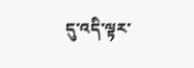དུ་འདི་ལྟར་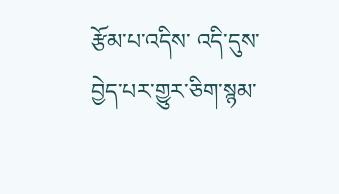རྩོམ་པ་འདིས་ འདི་དུས་བྱེད་པར་གྱུར་ཅིག་སྙམ་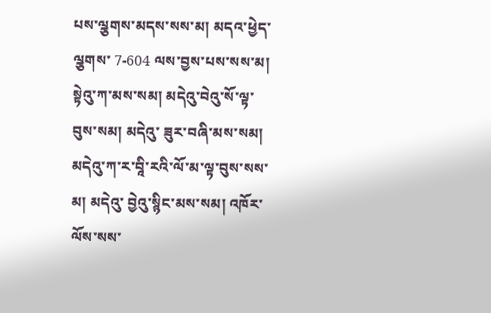པས་ལྕགས་མདས་སས་མ། མདའ་ཕྱེད་ལྕགས་ 7-604 ལས་བྱས་པས་སས་མ། སྟེའུ་ཀ་མས་སམ། མདེའུ་བེའུ་སོ་ལྟ་བུས་སམ། མདེའུ་ ཟུར་བཞི་མས་སམ། མདེའུ་ཀ་ར་བཱི་རའི་ལོ་མ་ལྟ་བུས་སས་མ། མདེའུ་ བྱེའུ་སྙིང་མས་སམ། འཁོར་ལོས་སས་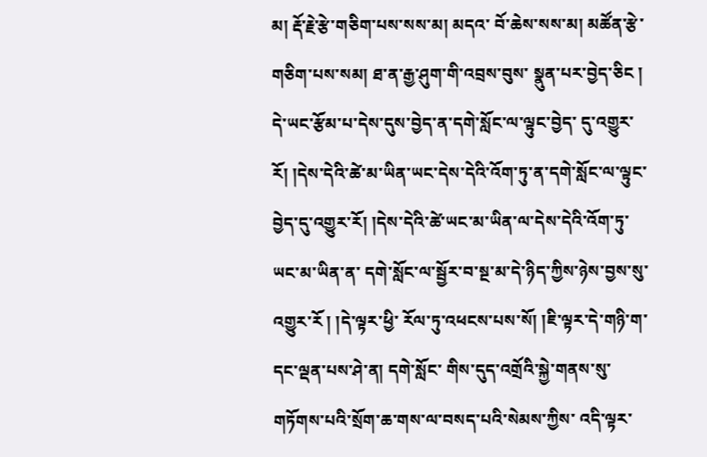མ། རྡོ་རྗེ་རྩེ་གཅིག་པས་སས་མ། མདའ་ བོ་ཆེས་སས་མ། མཚོན་རྩེ་གཅིག་པས་སམ། ཐ་ན་རྒྱ་ཤུག་གི་འབྲས་བུས་ སྣུན་པར་བྱེད་ཅིང ། དེ་ཡང་རྩོམ་པ་དེས་དུས་བྱེད་ན་དགེ་སློང་ལ་ལྟུང་བྱེད་ དུ་འགྱུར་རོ། །དེས་དེའི་ཚེ་མ་ཡིན་ཡང་དེས་དེའི་འོག་ཏུ་ན་དགེ་སློང་ལ་ལྟུང་ བྱེད་དུ་འགྱུར་རོ། །དེས་དེའི་ཚེ་ཡང་མ་ཡིན་ལ་དེས་དེའི་འོག་ཏུ་ཡང་མ་ཡིན་ན་ དགེ་སློང་ལ་སྦྱོར་བ་སྔ་མ་དེ་ཉིད་ཀྱིས་ཉེས་བྱས་སུ་འགྱུར་རོ ། །དེ་ལྟར་ཕྱི་ རོལ་ཏུ་འཕངས་པས་སོ། །ཇི་ལྟར་དེ་གཉི་ག་དང་ལྡན་པས་ཤེ་ན། དགེ་སློང་ གིས་དུད་འགྲོའི་སྐྱེ་གནས་སུ་གཏོགས་པའི་སྲོག་ཆ་གས་ལ་བསད་པའི་སེམས་ཀྱིས་ འདི་ལྟར་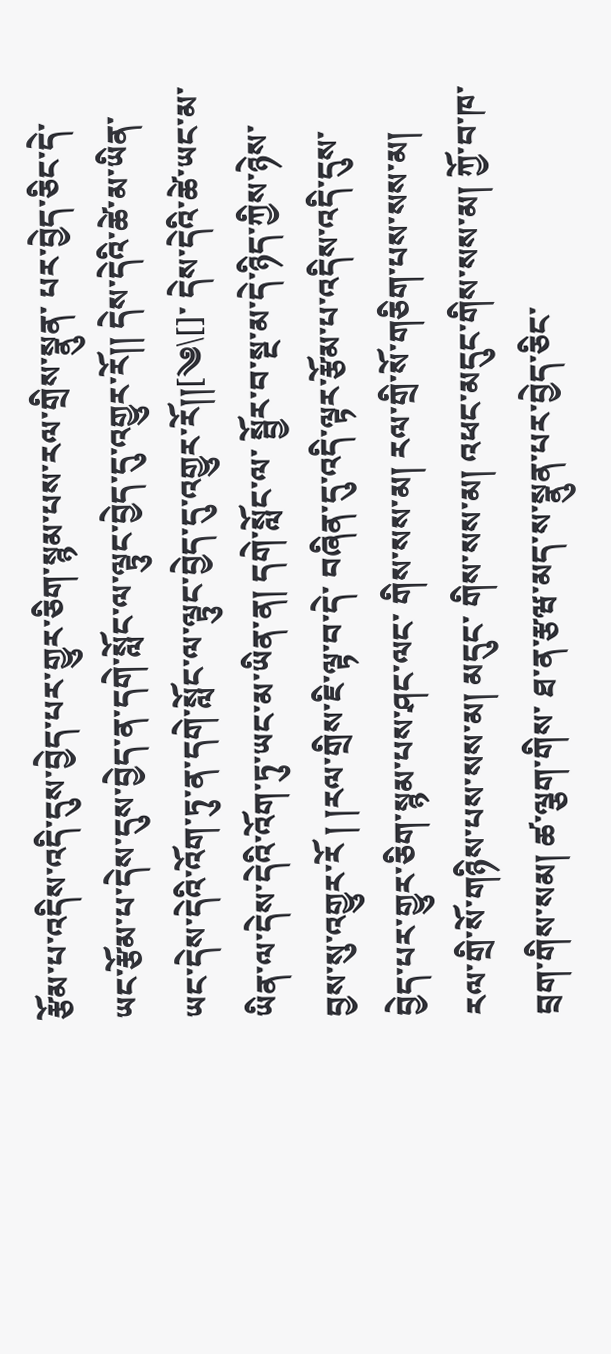རྩོམ་པ་འདིས་འདི་དུས་བྱེད་པར་གྱུར་ཅིག་སྙམ་པས་རལ་གྲིས་སྣུན་ པར་བྱེད་ཅིང་དེ་ཡང་རྩོམ་པ་དེས་དུས་བྱེད་ན་དགེ་སློང་ལ་ལྟུང་བྱེད་དུ་འགྱུར་རོ།། དེས་དེའི་ཚེ་མ་ཡིན་ཡང་དེས་དེའི་འོག་ཏུ་ན་དགེ་སློང་ལ་ལྟུང་བྱེད་དུ་འགྱུར་རོ།།[༄\[]་ དེས་དེའི་ཚེ་ཡང་མ་ཡིན་ལ་དེས་དེའི་འོག་ཏུ་ཡང་མ་ཡིན་ན། དགེ་སློང་ལ་ སྦྱོར་བ་སྔ་མ་དེ་ཉིད་ཀྱིས་ཉེས་བྱས་སུ་འགྱུར་རོ ། །རལ་གྲིས་ཇི་ལྟ་བ་དེ་ བཞིན་དུ་འདི་ལྟར་རྩོམ་པ་འདིས་འདི་དུས་བྱེད་པར་གྱུར་ཅིག་སྙམ་པས་ཤང་ལང་ གིས་སས་མ། རལ་གྲི་སོ་གཅིག་པས་སས་མ། རལ་གྲི་སོ་གཉིས་པས་སས་མ། མདུང་ གིས་སས་མ། འཕང་མདུང་གིས་སས་མ། ཀྱོ་བ་ཁ་བྲག་གིས་སམ། ཚ་ལྕག་གིས་ ཐ་ན་རྩཝ་མད་ས་སྣུན་པར་བྱེད་ཅིང་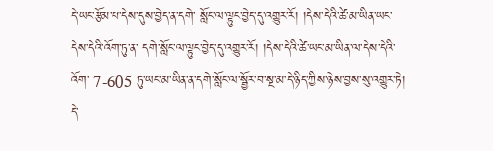དེ་ཡང་རྩོམ་པ་དེས་དུས་བྱེད་ན་དགེ་ སློང་ལ་ལྟུང་བྱེད་དུ་འགྱུར་རོ། །དེས་དེའི་ཚེ་མ་ཡིན་ཡང་དེས་དེའི་འོག་ཏུ་ན་ དགེ་སློང་ལ་ལྟུང་བྱེད་དུ་འགྱུར་རོ། །དེས་དེའི་ཚེ་ཡང་མ་ཡིན་ལ་དེས་དེའི་འོག་ 7-605 ཏུ་ཡང་མ་ཡིན་ན་དགེ་སློང་ལ་སྦྱོར་བ་སྔ་མ་དེ་ཉིད་ཀྱིས་ཉེས་བྱས་སུ་འགྱུར་ཏེ། དེ་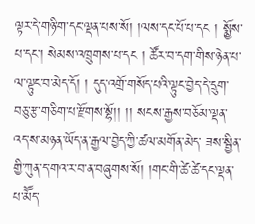ལྟར་དེ་གཉི་ག་དང་ལྡན་པས་སོ། །ལས་དང་པོ་པ་དང ། སྨྱོས་པ་དང་། སེམས་འཁྲུགས་པ་དང ། ཚོར་བ་དག་གིས་ཉེན་པ་ལ་ལྟུང་བ་མེད་དོ། ། དུད་འགྲོ་གསོད་པའི་ལྟུང་བྱེད་དེ་དྲུག་བཅུ་རྩ་གཅིག་པ་རྫོགས་སྷོ།། །། སངས་རྒྱས་བཅོམ་ལྡན་འད་ས་མཉན་ཡོད་ན་རྒྱལ་བྱེད་ཀྱི་ཚལ་མགོན་མེད་ ཟས་སྦྱིན་གྱི་ཀུན་ད་གའ་ར་བ་ན་བཞུགས་སོ། །གང་གི་ཚེ་ཚེ་དང་ལྡན་པ་མཽད་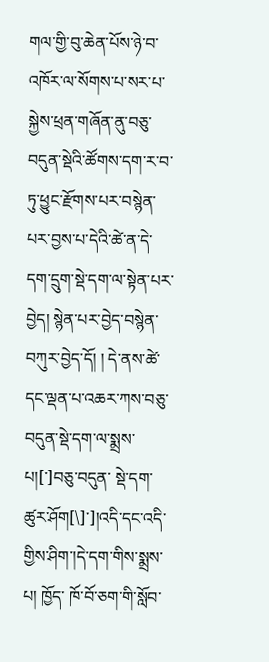གལ་གྱི་བུ་ཆེན་པོས་ཉེ་བ་འཁོར་ལ་སོགས་པ་སར་པ་སྐྱེས་ཕྲན་གཞོན་ནུ་བཅུ་ བདུན་སྡེའི་ཚོགས་དག་ར་བ་ཏུ་ཕྱུང་རྫོགས་པར་བསྙེན་པར་བྱས་པ་དེའི་ཚེ་ན་དེ་ དག་དྲུག་སྡེ་དག་ལ་སྟེན་པར་བྱེད། སྙེན་པར་བྱེད་བསྙེན་བཀུར་བྱེད་དོ། ། དེ་ནས་ཚེ་དང་ལྡན་པ་འཆར་ཀས་བཅུ་བདུན་སྡེ་དག་ལ་སྨྲས་པ།[་]བཅུ་བདུན་ སྡེ་དག་ཚུར་ཤོག[\]་]།འདི་དང་འདི་གྱིས་ཤིག་།དེ་དག་གིས་སྨྲས་པ། ཁྱོད་ ཁོ་བོ་ཅག་གི་སློབ་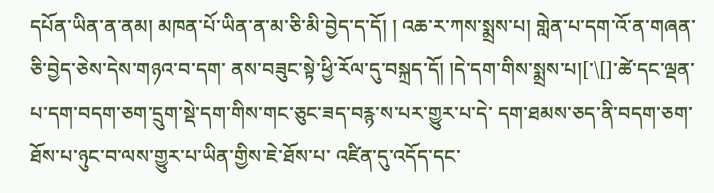དཔོན་ཡིན་ན་ནམ། མཁན་པོ་ཡིན་ན་མ་ཅི་མི་བྱེད་ད་དོ། ། འཆ་ར་ཀས་སྨྲས་པ། གླེན་པ་དག་འོ་ན་གཞན་ཅི་བྱེད་ཅེས་དེས་གཉའ་བ་དག་ ནས་བཟུང་སྟེ་ཕྱི་རོལ་དུ་བསྐྲད་དོ། །དེ་དག་གིས་སྨྲས་པ།[་\[]་ཚེ་དང་ལྡན་ པ་དག་བདག་ཅག་དྲུག་སྡེ་དག་གིས་གང་ཅུང་ཟད་བརྙ་ས་པར་གྱུར་པ་དེ་ དག་ཐམས་ཅད་ནི་བདག་ཅག་ཐོས་པ་ཉུང་བ་ལས་གྱུར་པ་ཡིན་གྱིས་ཇེ་ཐོས་པ་ འཛིན་དུ་འདོད་དང་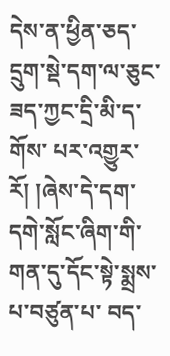དེས་ན་ཕྱིན་ཅད་དྲུག་སྡེ་དག་ལ་ཅུང་ཟད་ཀྱང་དྲི་མི་ད་གོས་ པར་འགྱུར་རོ། །ཞེས་དེ་དག་དགེ་སློང་ཞིག་གི་གན་དུ་དོང་སྟེ་སྨྲས་པ་བཙུན་པ་ བད་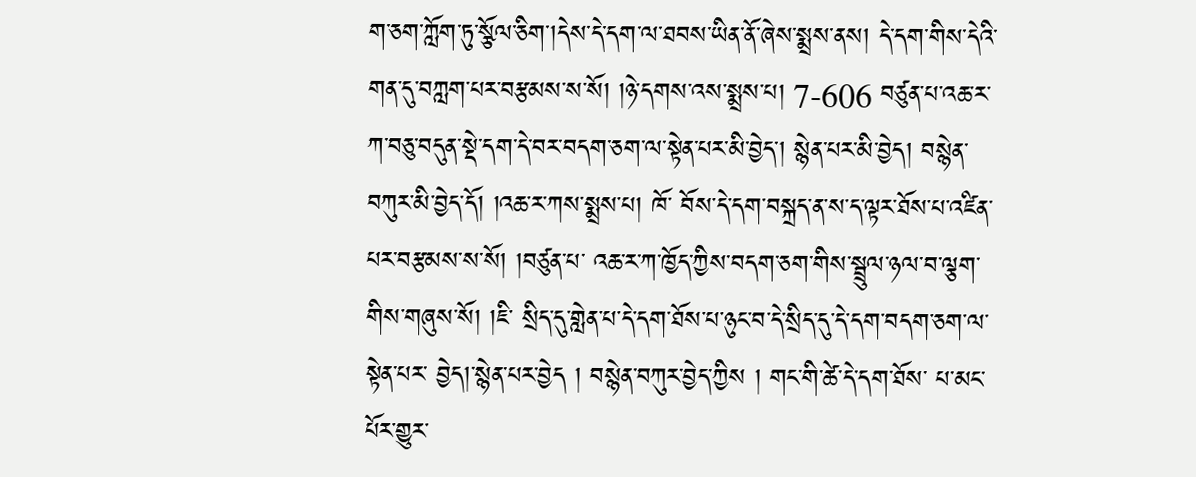ག་ཅག་ཀློག་ཏུ་སྩོལ་ཅིག་།དེས་དེ་དག་ལ་ཐབས་ཡིན་ནོ་ཞེས་སྨྲས་ནས། དེ་དག་གིས་དེའི་གན་དུ་བཀླག་པར་བརྩམས་ས་སོ། །ཉེ་དགས་འས་སྨྲས་པ། 7-606 བཙུན་པ་འཆ་ར་ཀ་བཅུ་བདུན་སྡེ་དག་དེ་བར་བདག་ཅག་ལ་སྟེན་པར་མི་བྱེད་། སྙེན་པར་མི་བྱེད། བསྙེན་བཀུར་མི་བྱེད་དོ། །འཆ་ར་ཀས་སྨྲས་པ། ཁོ་ བོས་དེ་དག་བསྐྲད་ན་ས་ད་ལྟར་ཐོས་པ་འཛིན་པར་བརྩམས་ས་སོ། །བཙུན་པ་ འཆ་ར་ཀ་ཁྱོད་ཀྱིས་བདག་ཅག་གིས་སྦྲུལ་ཉལ་བ་ལྕག་གིས་གཞུས་སོ། །ཇི་ སྲིད་དུ་གླེན་པ་དེ་དག་ཐོས་པ་ཉུང་བ་དེ་སྲིད་དུ་དེ་དག་བདག་ཅག་ལ་སྟེན་པར་ བྱེད།་སྙེན་པར་བྱེད ། བསྙེན་བཀུར་བྱེད་ཀྱིས ། གང་གི་ཚེ་དེ་དག་ཐོས་ པ་མང་པོར་གྱུར་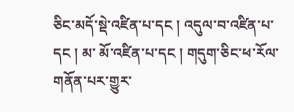ཅིང་མདོ་སྡེ་འཛིན་པ་དང ། འདུལ་བ་འཛིན་པ་དང ། མ་ མོ་འཛིན་པ་དང ། གདུག་ཅིང་ཕ་རོལ་གནོན་པར་གྱུར་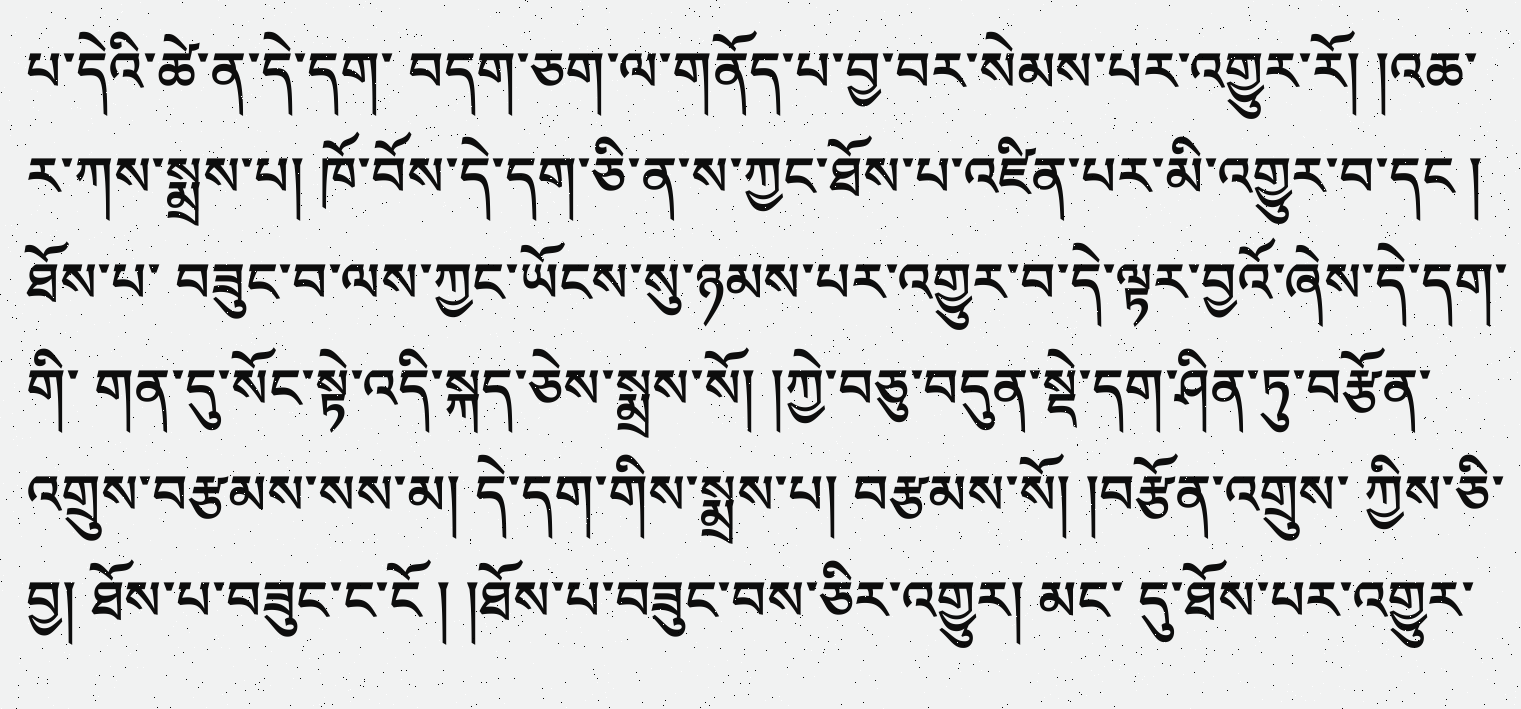པ་དེའི་ཚེ་ན་དེ་དག་ བདག་ཅག་ལ་གནོད་པ་བྱ་བར་སེམས་པར་འགྱུར་རོ། །འཆ་ར་ཀས་སྨྲས་པ། ཁོ་བོས་དེ་དག་ཅི་ན་ས་ཀྱང་ཐོས་པ་འཛིན་པར་མི་འགྱུར་བ་དང ། ཐོས་པ་ བཟུང་བ་ལས་ཀྱང་ཡོངས་སུ་ཉམས་པར་འགྱུར་བ་དེ་ལྟར་བྱའོ་ཞེས་དེ་དག་གི་ གན་དུ་སོང་སྟེ་འདི་སྐད་ཅེས་སྨྲས་སོ། །ཀྱེ་བཅུ་བདུན་སྡེ་དག་ཤིན་ཏུ་བརྩོན་ འགྲུས་བརྩམས་སས་མ། དེ་དག་གིས་སྨྲས་པ། བརྩམས་སོ། །བརྩོན་འགྲུས་ ཀྱིས་ཅི་བྱ། ཐོས་པ་བཟུང་ང་ངོ ། །ཐོས་པ་བཟུང་བས་ཅིར་འགྱུར། མང་ དུ་ཐོས་པར་འགྱུར་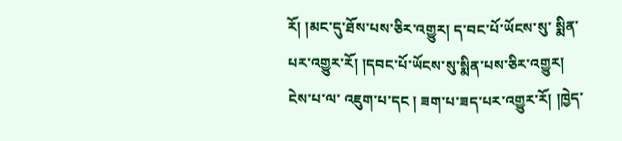རོ། །མང་དུ་ཐོས་པས་ཅིར་འགྱུར། ད་བང་པོ་ཡོངས་སུ་ སྨིན་པར་འགྱུར་རོ། །དབང་པོ་ཡོངས་སུ་སྨིན་པས་ཅིར་འགྱུར། ངེས་པ་ལ་ འཇུག་པ་དང ། ཟག་པ་ཟད་པར་འགྱུར་རོ། །ཁྱེད་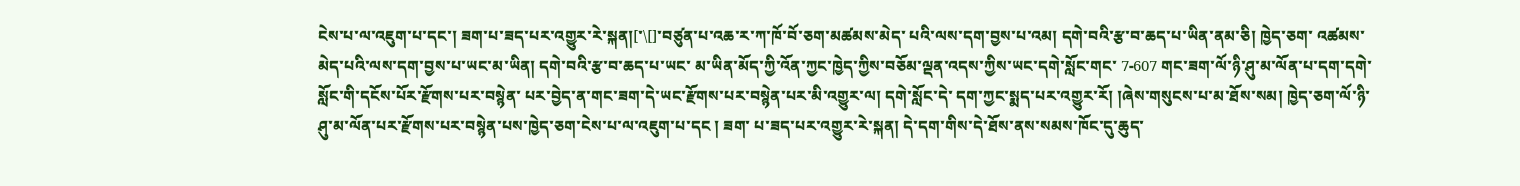ངེས་པ་ལ་འཇུག་པ་དང་། ཟག་པ་ཟད་པར་འགྱུར་རེ་སྐན།[་\[]་བཙུན་པ་འཆ་ར་ཀ་ཁོ་བོ་ཅག་མཚམས་མེད་ པའི་ལས་དག་བྱས་པ་འམ། དགེ་བའི་རྩ་བ་ཆད་པ་ཡིན་ནམ་ཅི། ཁྱེད་ཅག་ འཚམས་མེད་པའི་ལས་དག་བྱས་པ་ཡང་མ་ཡིན། དགེ་བའི་རྩ་བ་ཆད་པ་ཡང་ མ་ཡིན་མོད་ཀྱི་འོན་ཀྱང་ཁྱེད་ཀྱིས་བཅོམ་ལྡན་འདས་ཀྱིས་ཡང་དགེ་སློང་གང་ 7-607 གང་ཟག་ལོ་ཉི་ཤུ་མ་ལོན་པ་དག་དགེ་སློང་གི་དངོས་པོར་རྫོགས་པར་བསྙེན་ པར་བྱེད་ན་གང་ཟག་དེ་ཡང་རྫོགས་པར་བསྙེན་པར་མི་འགྱུར་ལ། དགེ་སློང་དེ་ དག་ཀྱང་སྨད་པར་འགྱུར་རོ། །ཞེས་གསུངས་པ་མ་ཐོས་སམ། ཁྱེད་ཅག་ལོ་ཉི་ ཤུ་མ་ལོན་པར་རྫོགས་པར་བསྙེན་པས་ཁྱེད་ཅག་ངེས་པ་ལ་འཇུག་པ་དང ། ཟག་ པ་ཟད་པར་འགྱུར་རེ་སྐན། དེ་དག་གིས་དེ་ཐོས་ནས་སམས་ཁོང་དུ་ཆུད་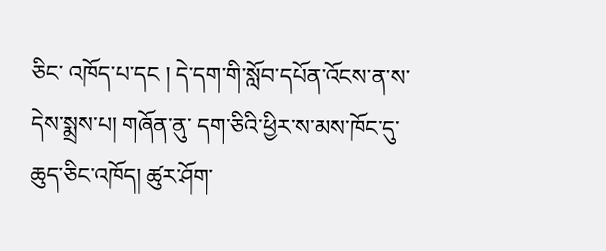ཅིང་ འཁོད་པ་དང ། དེ་དག་གི་སློབ་དཔོན་འོངས་ན་ས་དེས་སྨྲས་པ། གཞོན་ནུ་ དག་ཅིའི་ཕྱིར་ས་མས་ཁོང་དུ་ཆུད་ཅིང་འཁོད། ཚུར་ཤོག་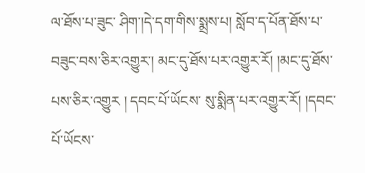ལ་ཐོས་པ་ཟུང་ ཤིག་།དེ་དག་གིས་སྨྲས་པ། སློབ་ད་པོན་ཐོས་པ་བཟུང་བས་ཅིར་འགྱུར་། མང་དུ་ཐོས་པར་འགྱུར་རོ། །མང་དུ་ཐོས་པས་ཅིར་འགྱུར ། དབང་པོ་ཡོངས་ སུ་སྨིན་པར་འགྱུར་རོ། །དབང་པོ་ཡོངས་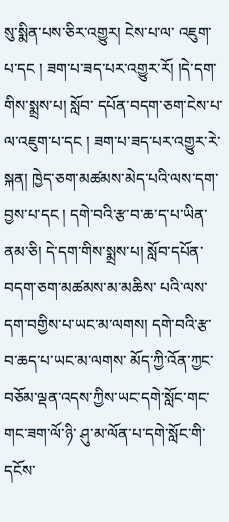སུ་སྨིན་པས་ཅིར་འགྱུར། ངེས་པ་ལ་ འཇུག་པ་དང ། ཟག་པ་ཟད་པར་འགྱུར་རོ། །དེ་དག་གིས་སྨྲས་པ། སློབ་ དཔོན་བདག་ཅག་ངེས་པ་ལ་འཇུག་པ་དང ། ཟག་པ་ཟད་པར་འགྱུར་རེ་སྐན། ཁྱེད་ཅག་མཚམས་མེད་པའི་ལས་དག་བྱས་པ་དང ། དགེ་བའི་རྩ་བ་ཆ་ད་པ་ཡིན་ ནམ་ཅི། དེ་དག་གིས་སྨྲས་པ། སློབ་དཔོན་བདག་ཅག་མཚམས་མ་མཆིས་ པའི་ལས་དག་བགྱིས་པ་ཡང་མ་ལགས། དགེ་བའི་རྩ་བ་ཆད་པ་ཡང་མ་ལགས་ མོད་ཀྱི་འོན་ཀྱང་བཅོམ་ལྡན་འདས་ཀྱིས་ཡང་དགེ་སློང་གང་གང་ཟག་ལོ་ཉི་ ཤུ་མ་ལོན་པ་དགེ་སློང་གི་དངོས་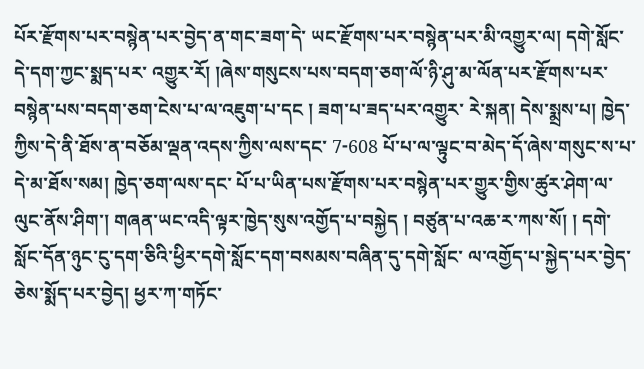པོར་རྫོགས་པར་བསྙེན་པར་བྱེད་ན་གང་ཟག་དེ་ ཡང་རྫོགས་པར་བསྙེན་པར་མི་འགྱུར་ལ། དགེ་སློང་དེ་དག་ཀྱང་སྨད་པར་ འགྱུར་རོ། །ཞེས་གསུངས་པས་བདག་ཅག་ལོ་ཉི་ཤུ་མ་ལོན་པར་རྫོགས་པར་ བསྙེན་པས་བདག་ཅག་ངེས་པ་ལ་འཇུག་པ་དང ། ཟག་པ་ཟད་པར་འགྱུར་ རེ་སྐན། དེས་སྨྲས་པ། ཁྱེད་ཀྱིས་དེ་ནི་ཐོས་ན་བཅོམ་ལྡན་འདས་ཀྱིས་ལས་དང་ 7-608 པོ་པ་ལ་ལྟུང་བ་མེད་དོ་ཞེས་གསུང་ས་པ་དེ་མ་ཐོས་སམ། ཁྱེད་ཅག་ལས་དང་ པོ་པ་ཡིན་པས་རྫོགས་པར་བསྙེན་པར་གྱུར་གྱིས་ཚུར་ཤེག་ལ་ལུང་ནོས་ཤིག་། གཞན་ཡང་འདི་ལྟར་ཁྱེད་སུས་འགྱོད་པ་བསྐྱེད ། བཙུན་པ་འཆ་ར་ཀས་སོ། ། དགེ་སློང་དོན་ཉུང་ངུ་དག་ཅིའི་ཕྱིར་དགེ་སློང་དག་བསམས་བཞིན་དུ་དགེ་སློང་ ལ་འགྱོད་པ་སྐྱེད་པར་བྱེད་ཅེས་སྨོད་པར་བྱེད། ཕྱར་ཀ་གཏོང་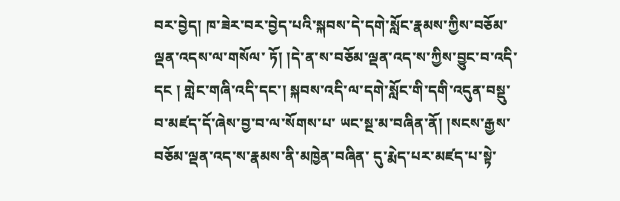བར་བྱེད། ཁ་ཟེར་བར་བྱེད་པའི་སྐབས་དེ་དགེ་སློང་རྣམས་ཀྱིས་བཅོམ་ལྡན་འདས་ལ་གསོལ་ ཏོ། །དེ་ན་ས་བཅོམ་ལྡན་འད་ས་ཀྱིས་བྱུང་བ་འདི་དང ། གླེང་གཞི་འདི་དང་། སྐབས་འདི་ལ་དགེ་སློང་གི་དགི་འདུན་བསྡུ་བ་མཛད་དོ་ཞེས་བྱ་བ་ལ་སོགས་པ་ ཡང་སྔ་མ་བཞིན་ནོ། །སངས་རྒྱས་བཅོམ་ལྡན་འད་ས་རྣམས་ནི་མཁྱེན་བཞིན་ དུ་རྨེད་པར་མཛད་པ་སྟེ་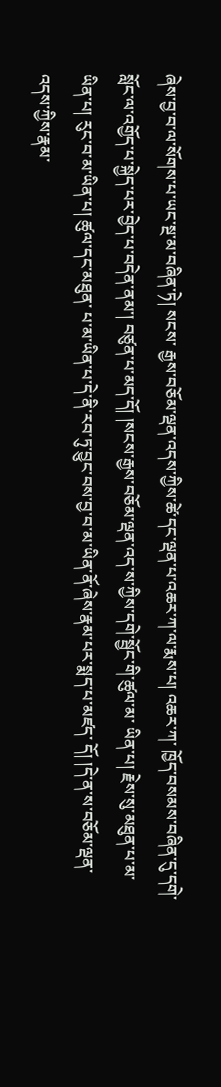ཞེས་བྱ་བ་ལ་སོགས་པ་ཡང་སྔ་མ་བཞིན་ཏེ། སངས་ རྒྱས་བཅོམ་ལྡན་འདས་ཀྱིས་ཚེ་དང་ལྡན་པ་འཆར་ཀ་ལ་རྨས་པ། འཆར་ཀ་ ཁྱོད་བསམས་བཞིན་དུ་དགེ་སློང་ལ་འགྱོད་པ་སྐྱེད་པར་བྱེད་པ་བདེན་ནམ་། བཙུན་པ་མད་དོ། །སངས་རྒྱས་བཅོམ་ལྡན་འད་ས་ཀྱིས་དགེ་སྦྱོང་གི་ཚུལ་མ་ ཡིན་པ། རྗེས་སུ་མཐུན་པ་མ་ཡིན་པ། རུང་བ་མ་ཡིན་པ། ཚུལ་དང་མཐུན་ པ་མ་ཡིན་པ་དེ་ནི་རབ་ཏུ་བྱུང་བས་བྱ་བ་མ་ཡིན་ནོ་ཞེས་རྣམ་པར་སྨད་པ་མཛད་ དོ། །དེ་ན་ས་བཅོམ་ལྡན་འདས་ཀྱིས་རྣམ་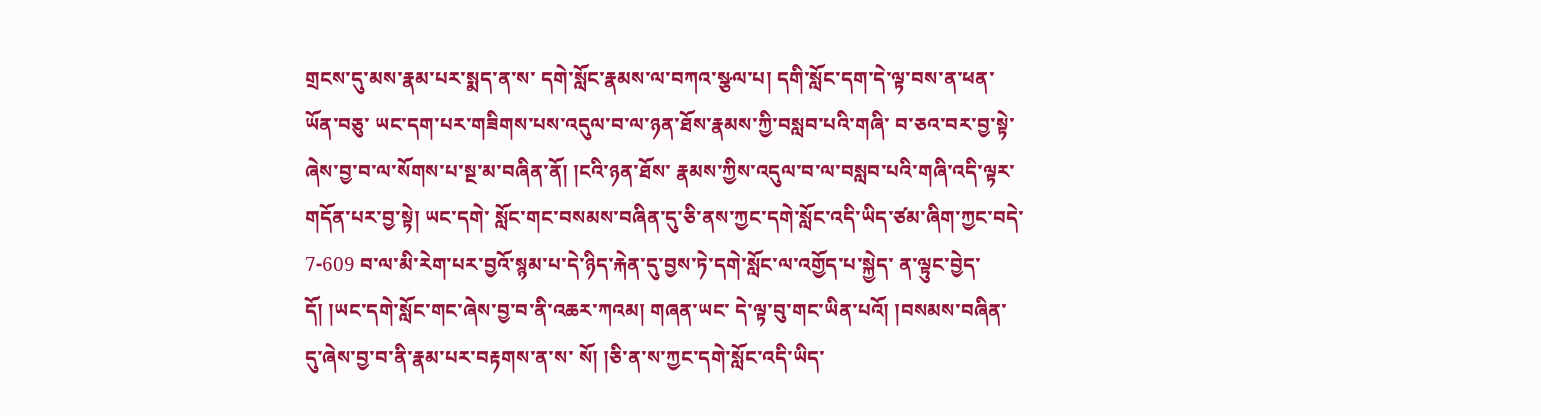གྲངས་དུ་མས་རྣམ་པར་སྨད་ན་ས་ དགེ་སློང་རྣམས་ལ་བཀའ་སྩལ་པ། དགི་སློང་དག་དེ་ལྟ་བས་ན་ཕན་ཡོན་བཅུ་ ཡང་དག་པར་གཟིགས་པས་འདུལ་བ་ལ་ཉན་ཐོས་རྣམས་ཀྱི་བསླབ་པའི་གཞི་ བ་ཅའ་བར་བྱ་སྟེ་ཞེས་བྱ་བ་ལ་སོགས་པ་སྔ་མ་བཞིན་ནོ། །ངའི་ཉན་ཐོས་ རྣམས་ཀྱིས་འདུལ་བ་ལ་བསླབ་པའི་གཞི་འདི་ལྟར་གདོན་པར་བྱ་སྟེ། ཡང་དགེ་ སློང་གང་བསམས་བཞིན་དུ་ཅི་ནས་ཀྱང་དགེ་སློང་འདི་ཡིད་ཙམ་ཞིག་ཀྱང་བདེ་ 7-609 བ་ལ་མི་རེག་པར་བྱའོ་སྙམ་པ་དེ་ཉིད་རྐེན་དུ་བྱས་ཏེ་དགེ་སློང་ལ་འགྱོད་པ་སྐྱེད་ ན་ལྟུང་བྱེད་དོ། །ཡང་དགེ་སློང་གང་ཞེས་བྱ་བ་ནི་འཆར་ཀའམ། གཞན་ཡང་ དེ་ལྟ་བུ་གང་ཡིན་པའོ། །བསམས་བཞིན་དུ་ཞེས་བྱ་བ་ནི་རྣམ་པར་བརྟགས་ན་ས་ སོ། །ཅི་ན་ས་ཀྱང་དགེ་སློང་འདི་ཡིད་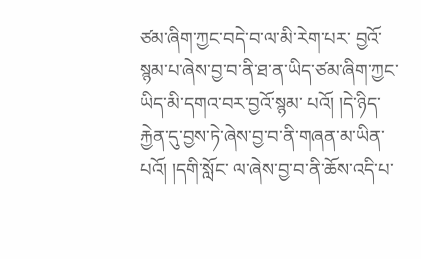ཙམ་ཞིག་ཀྱང་བདེ་བ་ལ་མི་རེག་པར་ བྱའོ་སྙམ་པ་ཞེས་བྱ་བ་ནི་ཐ་ན་ཡིད་ཙམ་ཞིག་ཀྱང་ཡིད་མི་དགའ་བར་བྱའོ་སྙམ་ པའོ། །དེ་ཉིད་རྐྱེན་དུ་བྱས་ཏེ་ཞེས་བྱ་བ་ནི་གཞན་མ་ཡིན་པའོ། །དགི་སློང་ ལ་ཞེས་བྱ་བ་ནི་ཆོས་འདི་པ་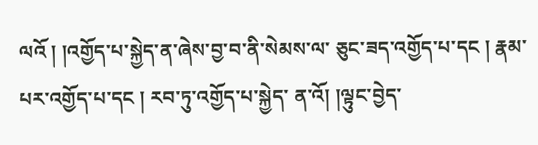ལའོ ། །འགྱོད་པ་སྐྱེད་ན་ཞེས་བྱ་བ་ནི་སེམས་ལ་ ཅུང་ཟད་འགྱོད་པ་དང ། རྣམ་པར་འགྱོད་པ་དང ། རབ་ཏུ་འགྱོད་པ་སྐྱེད་ ན་འོ། །ལྟུང་བྱེད་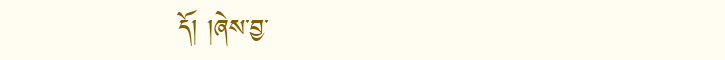དོ། །ཞེས་བྱ་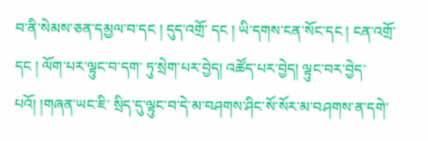བ་ནི་སེམས་ཅན་དམྱལ་བ་དང ། དུད་འགྲོ་ དང ། ཡི་དགས་ངན་སོང་དང ། ངན་འགྲོ་དང ། ལོག་པར་ལྟུང་བ་དག་ ཏུ་སྲེག་པར་བྱེད། འཚོད་པར་བྱེད། ལྟུང་བར་བྱེད་པའོ། །གཞན་ཡང་ཇི་ སྲིད་དུ་ལྟུང་བ་དེ་མ་བཤགས་ཤིང་སོ་སོར་མ་བཤགས་ན་དགེ་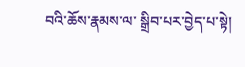བའི་ཆོས་རྣམས་ལ་ སྒྲིབ་པར་བྱེད་པ་སྟེ།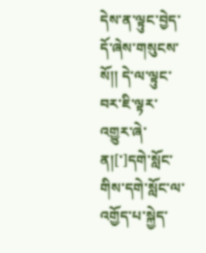དེས་ན་ལྟུང་བྱེད་དོ་ཞེས་གསུངས་སོ།། དེ་ལ་ལྟུང་བར་ཇི་ལྟར་འགྱུར་ཞེ་ན།[་]དགེ་སློང་གིས་དགེ་སློང་ལ་ འགྱོད་པ་སྐྱེད་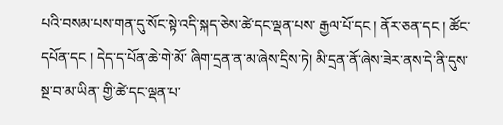པའི་བསམ་པས་གན་དུ་སོང་སྟེ་འདི་སྐད་ཅེས་ཚེ་དང་ལྡན་པས་ རྒྱལ་པོ་དང ། ནོར་ཅན་དང ། ཚོང་དཔོན་དང ། དེད་ད་པོན་ཆེ་གེ་མོ་ ཞིག་དྲན་ན་མ་ཞེས་དྲིས་ཏེ། མི་དྲན་ནོ་ཞེས་ཟེར་ནས་དེ་ནི་དུས་སྔ་བ་མ་ཡིན་ གྱི་ཚེ་དང་ལྡན་པ་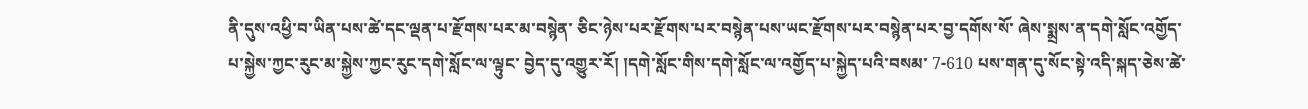ནི་དུས་འཕྱི་བ་ཡིན་པས་ཚེ་དང་ལྡན་པ་རྫོགས་པར་མ་བསྙེན་ ཅིང་ཉེས་པར་རྫོགས་པར་བསྙེན་པས་ཡང་རྫོགས་པར་བསྙེན་པར་བྱ་དགོས་སོ་ ཞེས་སྨྲས་ན་དགེ་སློང་འགྱོད་པ་སྐྱེས་ཀྱང་རུང་མ་སྐྱེས་ཀྱང་རུང་དགེ་སློང་ལ་ལྟུང་ བྱེད་དུ་འགྱུར་རོ། །དགེ་སློང་གིས་དགེ་སློང་ལ་འགྱོད་པ་སྐྱེད་པའི་བསམ་ 7-610 པས་གན་དུ་སོང་སྟེ་འདི་སྐད་ཅེས་ཚེ་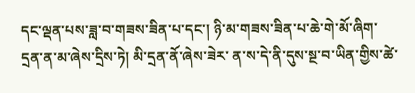དང་ལྡན་པས་ཟླ་བ་གཟས་ཟིན་པ་དང་། ཉི་མ་གཟས་ཟིན་པ་ཆེ་གེ་མོ་ཞིག་དྲན་ན་མ་ཞེས་དྲིས་ཏེ། མི་དྲན་ནོ་ཞེས་ཟེར་ ན་ས་དེ་ནི་དུས་སྔ་བ་ཡིན་གྱིས་ཚེ་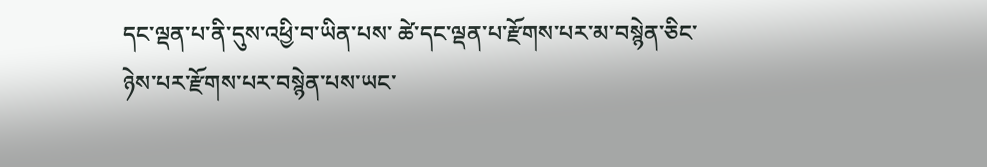དང་ལྡན་པ་ནི་དུས་འཕྱི་བ་ཡིན་པས་ ཚེ་དང་ལྡན་པ་རྫོགས་པར་མ་བསྙེན་ཅིང་ཉེས་པར་རྫོགས་པར་བསྙེན་པས་ཡང་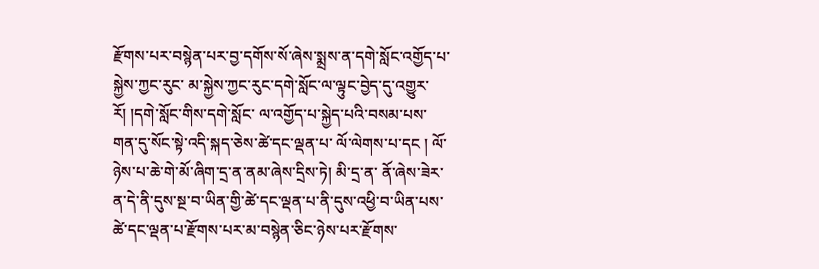རྫོགས་པར་བསྙེན་པར་བྱ་དགོས་སོ་ཞེས་སྨྲས་ན་དགེ་སློང་འགྱོད་པ་སྐྱེས་ཀྱང་རུང་ མ་སྐྱེས་ཀྱང་རུང་དགེ་སློང་ལ་ལྟུང་བྱེད་དུ་འགྱུར་རོ། །དགེ་སློང་གིས་དགེ་སློང་ ལ་འགྱོད་པ་སྐྱེད་པའི་བསམ་པས་གན་དུ་སོང་སྟེ་འདི་སྐད་ཅེས་ཚེ་དང་ལྡན་པ་ ལོ་ལེགས་པ་དང ། ལོ་ཉེས་པ་ཆེ་གེ་མོ་ཞིག་དྲ་ན་ནམ་ཞེས་དྲིས་ཏེ། མི་དྲ་ན་ ནོ་ཞེས་ཟེར་ན་དེ་ནི་དུས་སྔ་བ་ཡིན་གྱི་ཚེ་དང་ལྡན་པ་ནི་དུས་འཕྱི་བ་ཡིན་པས་ ཚེ་དང་ལྡན་པ་རྫོགས་པར་མ་བསྙེན་ཅིང་ཉེས་པར་རྫོགས་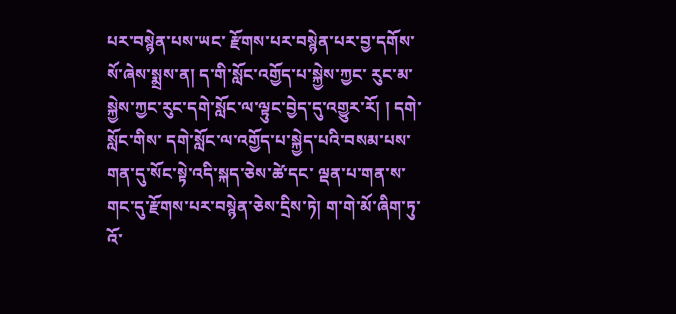པར་བསྙེན་པས་ཡང་ རྫོགས་པར་བསྙེན་པར་བྱ་དགོས་སོ་ཞེས་སྨྲས་ན། ད་གི་སློང་འགྱོད་པ་སྐྱེས་ཀྱང་ རུང་མ་སྐྱེས་ཀྱང་རུང་དགེ་སློང་ལ་ལྟུང་བྱེད་དུ་འགྱུར་རོ། ། དགེ་སློང་གིས་ དགེ་སློང་ལ་འགྱོད་པ་སྐྱེད་པའི་བསམ་པས་གན་དུ་སོང་སྟེ་འདི་སྐད་ཅེས་ཚེ་དང་ ལྡན་པ་གན་ས་གང་དུ་རྫོགས་པར་བསྙེན་ཅེས་དྲིས་ཏེ། ག་གེ་མོ་ཞིག་ཏུ་འོ་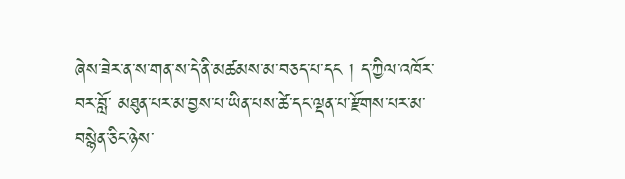ཞེས་ཟེར་ན་ས་གན་ས་དེ་ནི་མཚམས་མ་བཅད་པ་དང ། ད་ཀྱིལ་འཁོར་བར་བློ་ མཐུན་པར་མ་བྱས་པ་ཡིན་པས་ཚེ་དང་ལྡན་པ་རྫོགས་པར་མ་བསྙེན་ཅིང་ཉེས་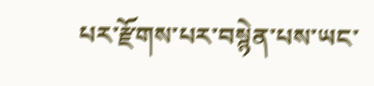པར་རྫོགས་པར་བསྙེན་པས་ཡང་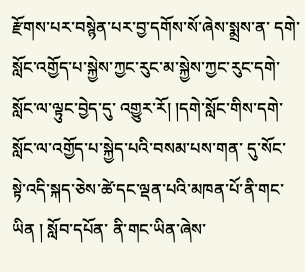རྫོགས་པར་བསྙེན་པར་བྱ་དགོས་སོ་ཞེས་སྨྲས་ན་ དགེ་སློང་འགྱོད་པ་སྐྱེས་ཀྱང་རུང་མ་སྐྱེས་ཀྱང་རུང་དགེ་སློང་ལ་ལྟུང་བྱེད་དུ་ འགྱུར་རོ། །དགེ་སློང་གིས་དགེ་སློང་ལ་འགྱོད་པ་སྐྱེད་པའི་བསམ་པས་གན་ དུ་སོང་སྟེ་འདི་སྐད་ཅེས་ཚེ་དང་ལྡན་པའི་མཁན་པོ་ནི་གང་ཡིན ། སློབ་དཔོན་ ནི་གང་ཡིན་ཞེས་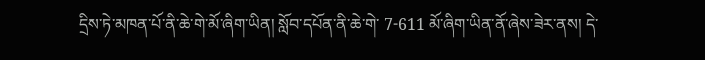དྲིས་ཏེ་མཁན་པོ་ནི་ཆེ་གེ་མོ་ཞིག་ཡིན། སློབ་དཔོན་ནི་ཆེ་གེ་ 7-611 མོ་ཞིག་ཡིན་ནོ་ཞེས་ཟེར་ནས། དེ་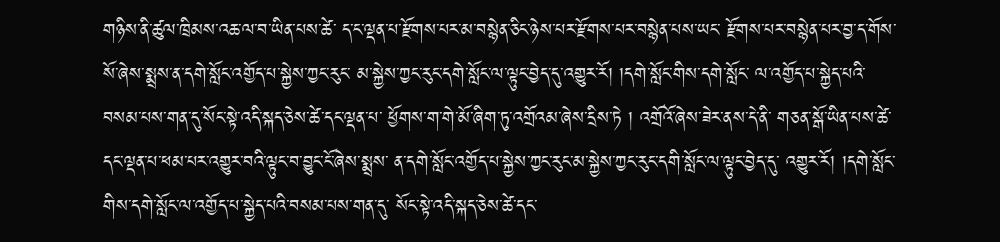གཉིས་ནི་ཚུལ་ཁྲིམས་འཆ་ལ་བ་ཡིན་པས་ཚེ་ ད་ང་ལྡན་པ་རྫོགས་པར་མ་བསྙེན་ཅིང་ཉེས་པར་རྫོགས་པར་བསྙེན་པས་ཡང་ རྫོགས་པར་བསྙེན་པར་བྱ་ད་གོས་སོ་ཞེས་སྨྲས་ན་དགེ་སློང་འགྱོད་པ་སྐྱེས་ཀྱང་རུང་ མ་སྐྱེས་ཀྱང་རུང་དགེ་སློང་ལ་ལྟུང་བྱེད་དུ་འགྱུར་རོ། །དགེ་སློང་གིས་དགེ་སློང་ ལ་འགྱོད་པ་སྐྱེད་པའི་བསམ་པས་གན་དུ་སོང་སྟེ་འདི་སྐད་ཅེས་ཚེ་དང་ལྡན་པ་ ཕྱོགས་ག་གེ་མོ་ཞིག་ཏུ་འགྲོའམ་ཞེས་དྲིས་ཏེ ། འགྲོའོ་ཞེས་ཟེར་ནས་དེ་ནི་ གཅན་སྒོ་ཡིན་པས་ཚེ་དང་ལྡན་པ་ཕམ་པར་འགྱུར་བའི་ལྟུང་བ་བྱུང་ངོ་ཞེས་སྨྲས་ ན་དགེ་སློང་འགྱོད་པ་སྐྱེས་ཀྱང་རུང་མ་སྐྱེས་ཀྱང་རུང་དགི་སློང་ལ་ལྟུང་བྱེད་དུ་ འགྱུར་རོ། །དགེ་སློང་གིས་དགེ་སློང་ལ་འགྱོད་པ་སྐྱེད་པའི་བསམ་པས་གན་དུ་ སོང་སྟེ་འདི་སྐད་ཅེས་ཚེ་དང་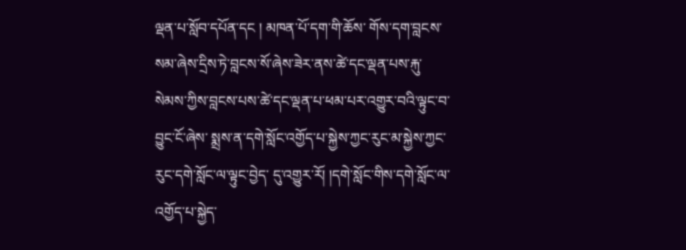ལྡན་པ་སློབ་དཔོན་དང ། མཁན་པོ་དག་གི་ཆོས་ གོས་དག་བླངས་སམ་ཞེས་དྲིས་ཏེ་བླངས་སོ་ཞེས་ཟེར་ནས་ཚེ་དང་ལྡན་པས་རྐུ་ སེམས་ཀྱིས་བླངས་པས་ཚེ་དང་ལྡན་པ་ཕམ་པར་འགྱུར་བའི་ལྟུང་བ་བྱུང་ངོ་ཞེས་ སྨྲས་ན་དགེ་སློང་འགྱོད་པ་སྐྱེས་ཀྱང་རུང་མ་སྐྱེས་ཀྱང་རུང་དགེ་སློང་ལ་ལྟུང་བྱེད་ དུ་འགྱུར་རོ། །དགེ་སློང་གིས་དགེ་སློང་ལ་འགྱོད་པ་སྐྱེད་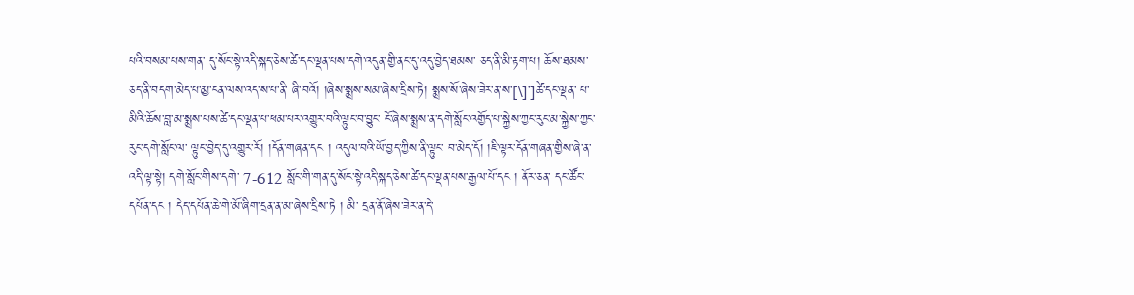པའི་བསམ་པས་གན་ དུ་སོང་སྟེ་འདི་སྐད་ཅེས་ཚེ་དང་ལྡན་པས་དགེ་འདུན་གྱི་ནང་དུ་འདུ་བྱེད་ཐམས་ ཅད་ནི་མི་རྟག་པ། ཆོས་ཐམས་ཅད་ནི་བདག་མེད་པ་མྱ་ངན་ལས་འད་ས་པ་ནི་ ཞི་བའོ། །ཞེས་སྨྲས་སམ་ཞེས་དྲིས་ཏེ། སྨྲས་སོ་ཞེས་ཟེར་ན་ས་[\]་]ཚེ་དང་ལྡན་ པ་མིའི་ཆོས་བླ་མ་སྨྲས་པས་ཚེ་དང་ལྡན་པ་ཕམ་པར་འགྱུར་བའི་ལྟུང་བ་བྱུང་ ངོ་ཞེས་སྨྲས་ན་དགེ་སློང་འགྱོད་པ་སྐྱེས་ཀྱང་རུང་མ་སྐྱེས་ཀྱང་རུང་དགེ་སློང་ལ་ ལྟུང་བྱེད་དུ་འགྱུར་རོ། །དོན་གཞན་དང ། འདུལ་བའི་ཡོ་བྱད་ཀྱིས་ནི་ལྟུང་ བ་མེད་དོ། །ཇི་ལྟར་དོན་གཞན་གྱིས་ཞེ་ན་འདི་ལྟ་སྟེ། དགེ་སློང་གིས་དགེ་ 7-612 སློང་གི་གན་དུ་སོང་སྟེ་འདི་སྐད་ཅེས་ཚེ་དང་ལྡན་པས་རྒྱལ་པོ་དང ། ནོར་ཅན་ དང་ཚོང་དཔོན་དང ། དེད་དཔོན་ཆེ་གེ་མོ་ཞིག་དྲན་ན་མ་ཞེས་དྲིས་ཏེ ། མི་ དྲན་ནོ་ཞེས་ཟེར་ན་དེ་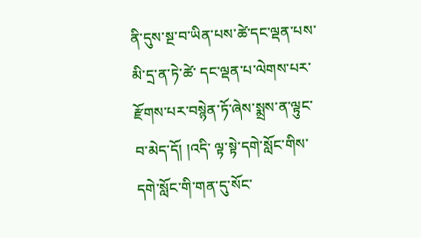ནི་དུས་སྔ་བ་ཡིན་པས་ཚེ་དང་ལྡན་པས་མི་དྲ་ན་ཏེ་ཚེ་ དང་ལྡན་པ་ལེགས་པར་རྫོགས་པར་བསྙེན་ཏོ་ཞེས་སྨྲས་ན་ལྟུང་བ་མེད་དོ། །འདི་ ལྟ་སྟེ་དགེ་སློང་གིས་དགེ་སློང་གི་གན་དུ་སོང་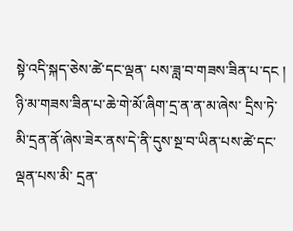སྟེ་འདི་སྐད་ཅེས་ཚེ་དང་ལྡན་ པས་ཟླ་བ་གཟས་ཟིན་པ་དང ། ཉི་མ་གཟས་ཟིན་པ་ཆེ་གེ་མོ་ཞིག་དྲ་ན་ན་མ་ཞེས་ དྲིས་ཏེ་མི་དྲན་ནོ་ཞེས་ཟེར་ནས་དེ་ནི་དུས་སྔ་བ་ཡིན་པས་ཚེ་དང་ལྡན་པས་མི་ དྲན་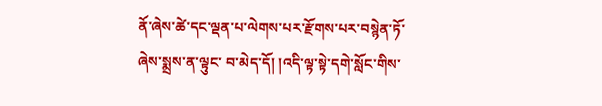ནོ་ཞེས་ཚེ་དང་ལྡན་པ་ལེགས་པར་རྫོགས་པར་བསྙེན་ཏོ་ཞེས་སྨྲས་ན་ལྟུང་ བ་མེད་དོ། །འདི་ལྟ་སྟེ་དགེ་སློང་གིས་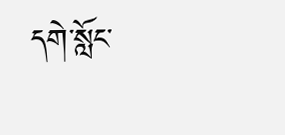དགེ་སློང་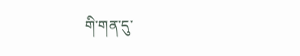གི་གན་དུ་